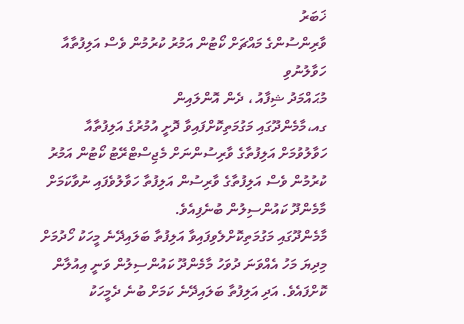ޚަބަރު
ވާރިންސުންގެ މައްޗަށް ކޯޓުން އަމުރު ކުރުމުން ވެސް އަލިފުތާއާ ހަވާލުނުވި
މުޙައްމަދު ޝިފާއު ، ދެން އޮންލައިން
ގއ،މާމެންދޫގައި މަގުމަތިކޮށްފައިވާ ދޮށީ އުމުރުގެ އަލިފުތާއާ ހަވާލުވުމަށް އަލިފުތާގެ ވާރިސުންނަށް މެޖިސްޓްރޭޓު ކޯޓުން އަމުރު ކުރުމުން ވެސް އަލިފުތާގެ ވާރިސުން އަލިފުތާ ހަވާލުވެފައި ނުވާކަމަށް މާމެންދޫ ކައުންސިލުން ބުނެފިއެވެ.
މާމެންދޫގައި މަގުމަތިކޮށްލެވިފައިވާ އަލިފުތާ ބަލައިދޭނެ މީހަކު ހޯދުމަށް މިދިޔަ މަހު އެއްވަނަ ދުވަހު މާމެންދޫ ކައުންސިލުން ވަނީ އިއުލާން ކޮށްފައެވެ. އަދި އަލިފުތާ ބަލައިދޭނެ ކަމަށް ބުނެ ދެމީހަކު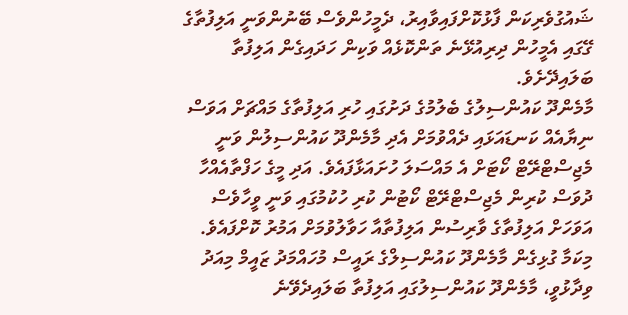ޝައުގުވެރިކަން ފާޅުކޮށްފައިވާއިރު، ދެމީހުންވެސް ބޭނުންވަނީ އަލިފުތާގެ ގޭގައި އެމީހުން ދިރިއުޅޭނެ ތަންކޮޅެއް ވަކިން ހަދައިގެން އަލިފުތާ ބަލައިދޭށެވެ.
މާމެންދޫ ކައުންސިލުގެ ބެލުމުގެ ދަށުގައި ހުރި އަލިފުތާގެ މައްޗަށް އަވަސް ނިޔާއެއް ކަނޑައަޅައި ދެއްވުމަށް އެދި މާމެންދޫ ކައުންސިލުން ވަނީ މެޖިސްޓްރޭޓް ކޯޓަށް އެ މައްސަލަ ހުށައަޅާފައެވެ. އަދި މީގެ ހަފްތާއެއްހާ ދުވަސް ކުރިން މެޖިސްޓްރޭޓް ކޯޓުން ކުރި ހުކުމުގައި ވަނީ ވީހާވެސް އަވަހަށް އަލިފުތާގެ ވާރިސުން އަލިފުތާއާ ހަވާލުވުމަށް އަމުރު ކޮށްފައެވެ.
މިކަމާ ގުޅިގެން މާމެންދޫ ކައުންސިލްގެ ރައީސް މުހައްމަދު ޒައީމް މިއަދު ވިދާޅުވީ، މާމެންދޫ ކައުންސިލުގައި އަލިފުތާ ބަލައިދެވޭނެ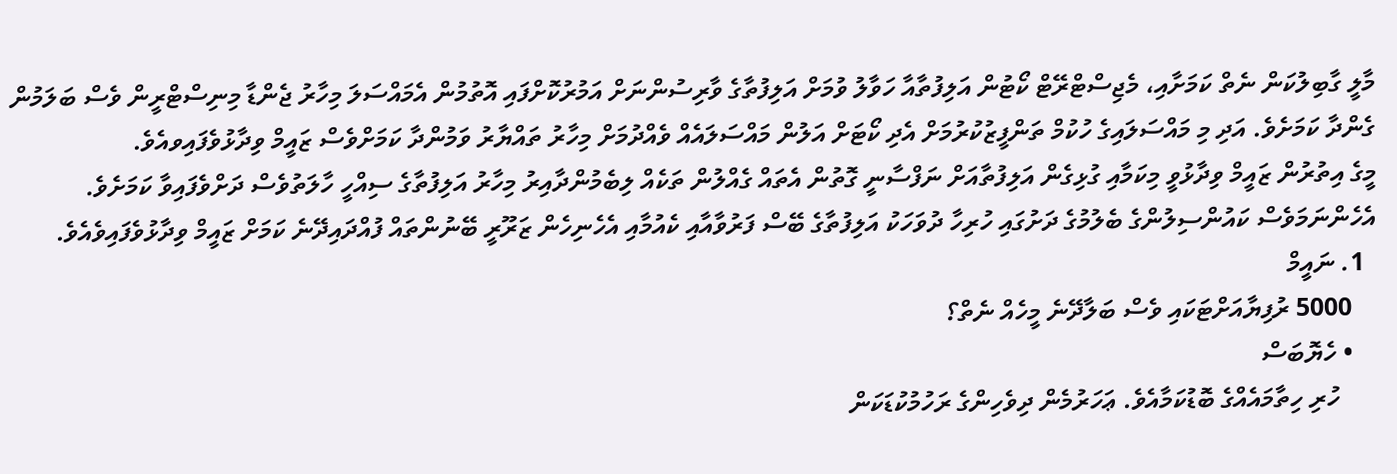މާލީ ގާބިލުކަން ނެތް ކަމަށާއި، މެޖިސްޓްރޭޓް ކޯޓުން އަލިފުތާއާ ހަވާލު ވުމަށް އަލިފުތާގެ ވާރިސުންނަށް އަމުރުކޮށްފައި އޮތުމުން އެމައްސަލަ މިހާރު ޖެންޑާ މިނިސްޓްރީން ވެސް ބަލަމުން ގެންދާ ކަމަށެވެ. އަދި މި މައްސަލައިގެ ހުކުމް ތަންފީޒުކުރުމަށް އެދި ކޯޓަށް އަލުން މައްސަލައެއް ވެއްދުމަށް މިހާރު ތައްޔާރު ވަމުންދާ ކަމަށްވެސް ޒައީމް ވިދާޅުވެފައިވއެވެ.
މީގެ އިތުރުން ޒައީމް ވިދާޅުވީ މިކަމާއި ގުޅިގެން އަލިފުތާއަށް ނަފްސާނީ ގޮތުން އެތައް ގެއްލުން ތަކެއް ލިބެމުންދާއިރު މިހާރު އަލިފުތާގެ ސިއްހީ ހާލަތުވެސް ދަށްވެފައިވާ ކަމަށެވެ. އެހެންނަމަވެސް ކައުންސިލުންގެ ބެލުމުގެ ދަށުގައި ހުރިހާ ދުވަހަކު އަލިފުތާގެ ބޭސް ފަރުވާއާއި ކެއުމާއި އެހެނިހެން ޒަރޫރީ ބޭނުންތައް ފުއްދައިދޭނެ ކަމަށް ޒައީމް ވިދާޅުވެފައިވެއެވެ.
  1. ނައީމް
    5000 ރުފިޔާއަށްޓަކައި ވެސް ބަލާދޭނެ މީހެއް ނެތް؟
    • ހެޔޮބަސް
      ހުރި ހިތާމައެއްގެ ބޮޑުކަމާއެވެ. ޢަހަރުމެން ދިވެހިންގެ ރަހުމުކުޑަކަން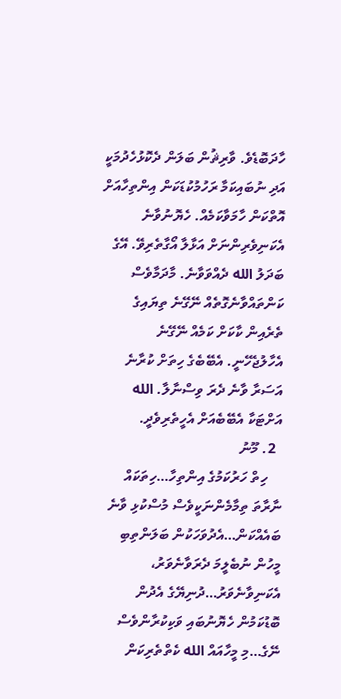ހާދަބޮޑެވެ. ވާރިޘުން ބަލަން ދެކޮޅުހެދުމަކީ އަދި ނުބައިކަމާ ރަހުމުކުޑަކަން އިންތިހާއަށް އޮތްކަން ހާމަވާކަމެއް. ހެޔޮނުވާނެ އެކަނިވެރިންނަށް އަޅާލާ އޯގާތެރިވޭ. އޭގެ ބަދަލު الله ދެއްވަވާނެ. މާދަމާވެސް ކަންތައްވާނެގޮތެއް ނޭގޭނެ ތިޔައިގެ ތެރެއިން ކާކަށް ކަމެއް ނޭގޭނެ އެހާލުޖެހޭނީ. އެބޭބެގެ ހިތަށް ކުރާނެ އަސަރާ ވާނެ ދެރަ ވިސްނާލާ. الله އަށްޓަކާ އެބޭބެއަށް އެހީތެރިވެދީ.
  2. މޫނު
    ހިތް ހަރުކަމުގެ އިންތިހާ…ހިތަކައް ނާރާތަ ތިމާމެންނަކީވެސް މުސްކުޅި ވާނެ ބައެއްކަން…އެދުވަހަކުން ބަލަންތިބި މީހުން ނުބެލީމަ ދެރަވާނެވަރު، އެކަނިވާނެވަރު…ދުނިޔޭގެ އެދުން ބޮޑުކަމުން ހެޔޮނުބައި ވަކިކުރާންވެސް ނޭގެ…މި މީހާއައް الله ކެތްތެރިކަން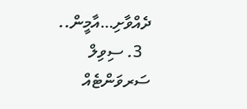ދެއްވާށި…އާމީން..
  3. ސިވިލް ސަރވަންޓެއް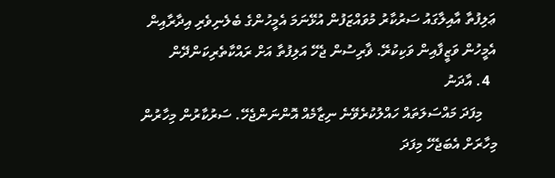ޢަލިފުތާ އާއިލާގައު ސަރުކާރު މުވައްޒަފުން އުޅޭނަމަ އެމީހުންގެ ބެލެނިވެރި އިދާރާއިން އެމީހުން ވަޒީފާއިން ވަކިކުރޭ. ޥާރިސުން ޖެހޭ އަލިފުތާ އަށް ރައްކާތެރިކަންދޭން
  4. އާދަނު
    މިފަދަ މައްސަލަތައް ހައްލުކުރެވޭނެ ނިޒާމެއް އޮންނަންޖެހޭ. ސަރުކާރުން މިހާރުން މިހާރަށް އެބަޖެހޭ މިފަދަ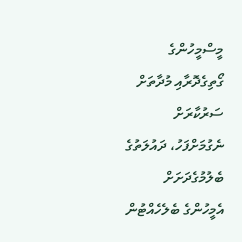މީސްމީހުންގެ ގޯތިގެދޮރާއި މުދާތަށް ސަރުކާރަށް ނެގުމަށްފަހު، ދައުލަތުގެ ބެލުމުގެދަށަށް އެމީހުންގެ ބެލެހެއްޓުން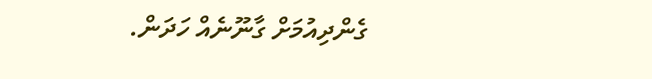ގެންދިއުމަށް ގާނޫނެއް ހަދަން.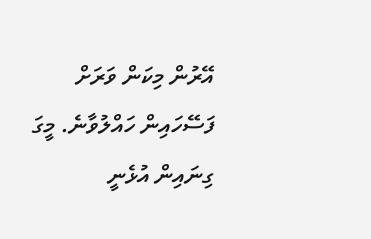އޭރުން މިކަން ވަރަށް ފަސޭހައިން ހައްލުވާނެ. މީގަ ގިނައިން އުޅެނީ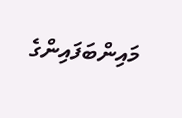މައިންބަފައިންގެ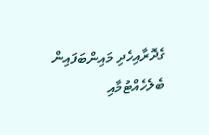ގެދޮރާއިހެދި މައިންބަފައިން ބެލެހެއްޓުމާއި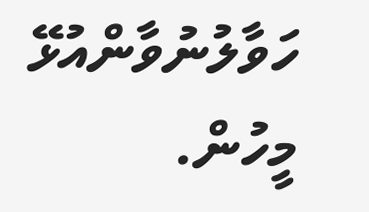ހަވާލުނުވާންއުޅޭ މީހުން.